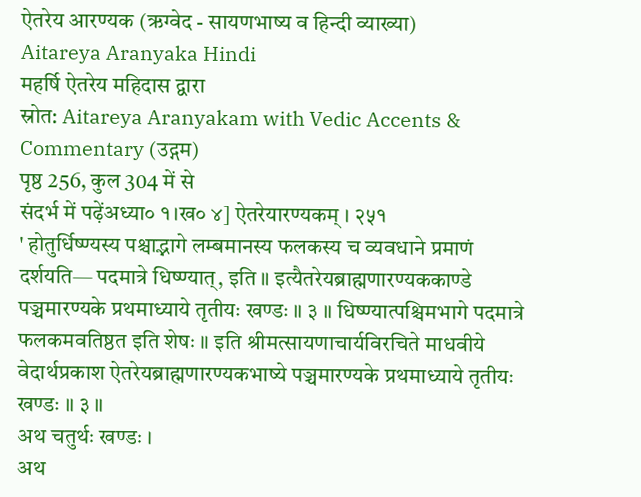ऐतरेय आरण्यक (ऋग्वेद - सायणभाष्य व हिन्दी व्याख्या)
Aitareya Aranyaka Hindi
महर्षि ऐतरेय महिदास द्वारा
स्रोत: Aitareya Aranyakam with Vedic Accents & Commentary (उद्गम)
पृष्ठ 256, कुल 304 में से
संदर्भ में पढ़ेंअध्या० १।ख० ४] ऐतरेयारण्यकम् । २५१
' होतुर्धिष्ण्यस्य पश्चाद्भागे लम्बमानस्य फलकस्य च व्यवधाने प्रमाणं दर्शयति— पदमात्रे धिष्ण्यात्, इति ॥ इत्यैतरेयब्राह्मणारण्यककाण्डे पञ्चमारण्यके प्रथमाध्याये तृतीयः खण्डः ॥ ३ ॥ धिष्ण्यात्पश्चिमभागे पदमात्रे फलकमवतिष्ठत इति शेषः ॥ इति श्रीमत्सायणाचार्यविरचिते माधवीये वेदार्थप्रकाश ऐतरेयब्राह्मणारण्यकभाष्ये पञ्चमारण्यके प्रथमाध्याये तृतीयः खण्डः ॥ ३ ॥
अथ चतुर्थः खण्डः ।
अथ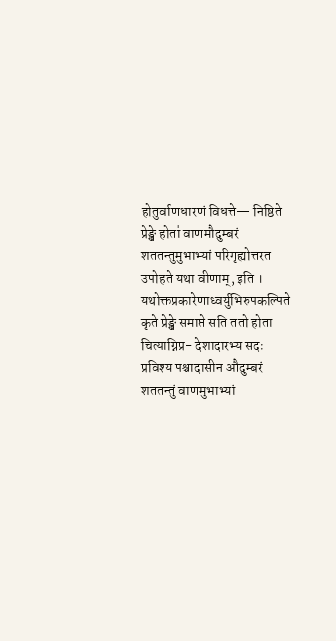होतुर्वाणधारणं विधत्ते— निष्ठिते प्रेङ्खे होता॑ वाणमौदुम्बरं शततन्तुमुभाभ्यां परिगृह्योत्तरत उपोहते यथा वीणाम्, इति । यथोक्तप्रकारेणाध्वर्युभिरुपकल्पिते कृते प्रेङ्खे समाप्ते सति ततो होता चित्याग्निप्र- देशादारभ्य सदः प्रविश्य पश्चादासीन औदुम्बरं शततन्तुं वाणमुभाभ्यां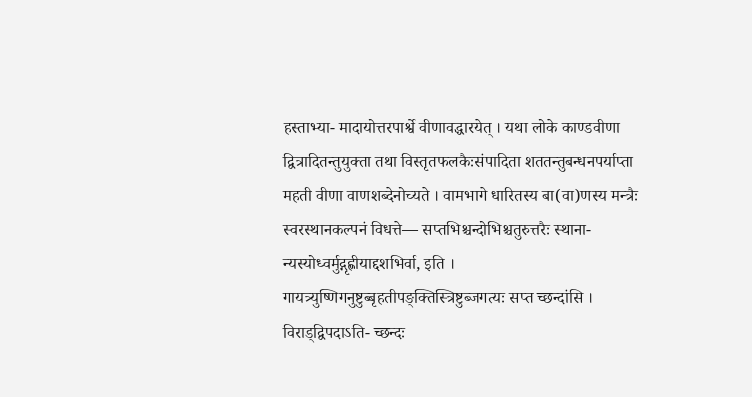हस्ताभ्या- मादायोत्तरपार्श्वे वीणावद्धारयेत् । यथा लोके काण्डवीणा द्वित्रादितन्तुयुक्ता तथा विस्तृतफलकैःसंपादिता शततन्तुबन्धनपर्याप्ता महती वीणा वाणशब्देनोच्यते । वामभागे धारितस्य बा(वा)णस्य मन्त्रैः स्वरस्थानकल्पनं विधत्ते— सप्तभिश्चन्दोभिश्चतुरुत्तरैः स्थाना- न्यस्योध्वर्मुद्गृह्णीयाद्दशभिर्वा, इति । गायत्र्युष्णिगनुष्टुब्बृहतीपङ्क्तिस्त्रिष्टुब्जगत्यः सप्त च्छन्दांसि । विराड्द्विपदाऽति- च्छन्दः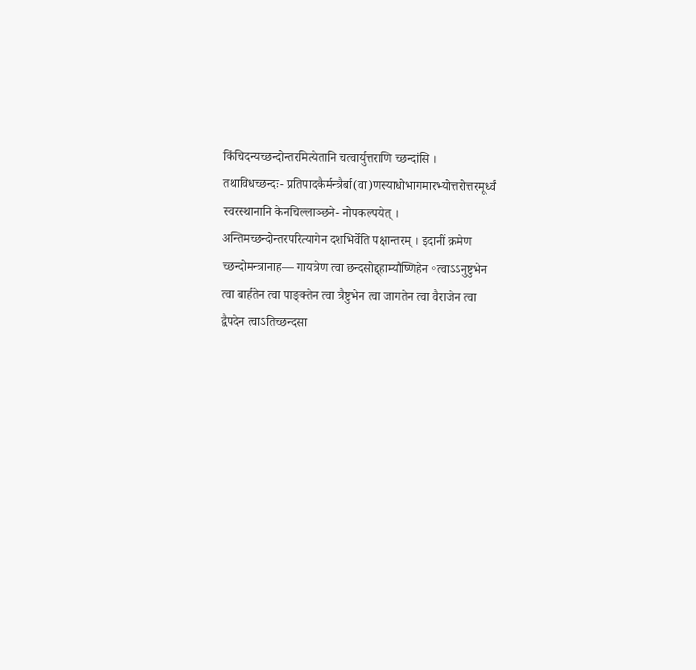किंचिदन्यच्छन्दोन्तरमित्येतानि चत्वार्युत्तराणि च्छन्दांसि । तथाविधच्छन्दः- प्रतिपादकैर्मन्त्रैर्बा(वा)णस्याधोभागमारभ्योत्तरोत्तरमूर्ध्वं स्वरस्थानानि केनचिल्लाञ्छने- नोपकल्पयेत् । अन्तिमच्छन्दोन्तरपरित्यागेन दशभिर्वेति पक्षान्तरम् । इदानीं क्रमेण च्छन्दोमन्त्रानाह— गायत्रेण त्वा छन्दसोद्द्हाम्यौष्णिहेन ॰त्वाऽऽनुष्टुभेन त्वा बार्हतेन त्वा पाङ्क्तेन त्वा त्रैष्टुभेन त्वा जागतेन त्वा वैराजेन त्वा द्वैपदेन त्वाऽतिच्छन्दसा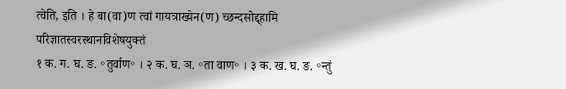त्वेति, इति । हे बा(वा)ण त्वां गायत्राख्येन(ण) च्छन्दसोद्द्हामि परिज्ञातस्वरस्थानविशेषयुक्तं
१ क. ग. घ. ङ. ॰तुर्वाण॰ । २ क. घ. ञ. ॰ता वाण॰ । ३ क. ख. घ. ङ. ॰न्तुं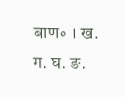बाण॰ । ख. ग. घ. ङ.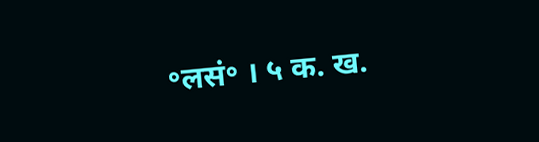॰लसं॰ । ५ क. ख.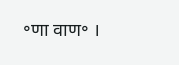॰णा वाण॰ ।